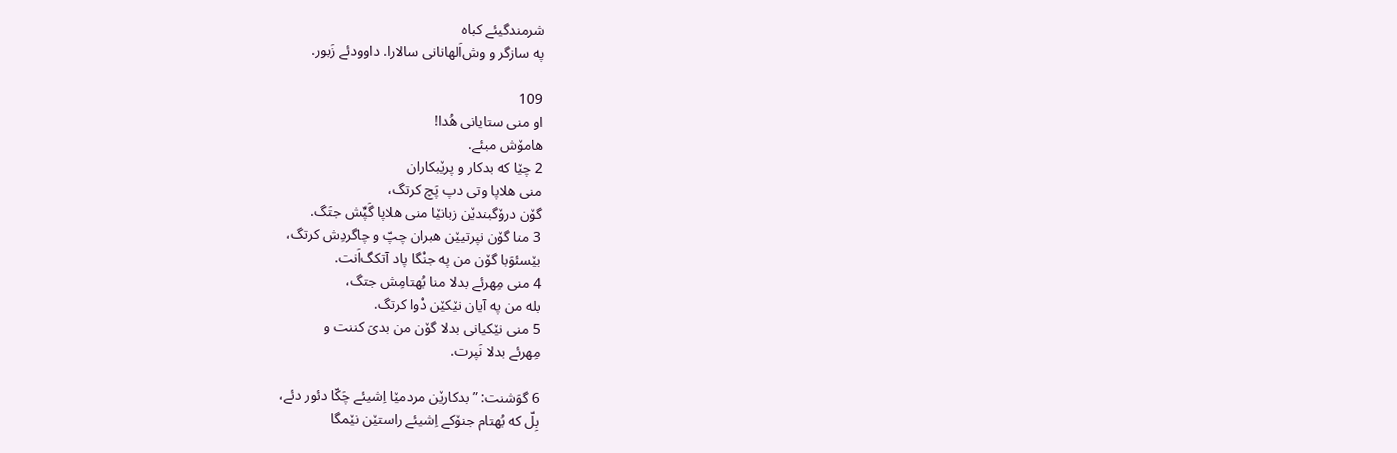شرمندگیئے کباه
په سازگر و وش‌اَلهانانی سالارا. داوودئے زَبور.

109
او منی ستایانی هُدا!
هامۆش مبئے.
2 چێا که بدکار و پرێبکاران
منی هلاپا وتی دپ پَچ کرتگ،
گۆن درۆگبندێن زبانێا منی هلاپا گَپِّش جتَگ.
3 منا گۆن نپرتیێن هبران چپّ و چاگردِش کرتگ،
بێسئوَبا گۆن من په جنْگا پاد آتکگ‌اَنت.
4 منی مِهرئے بدلا منا بُهتامِش جتگ،
بله من په آیان نێکێن دْوا کرتگ.
5 منی نێکیانی بدلا گۆن من بدیَ کننت و
مِهرئے بدلا نَپرت.

6 گوَشنت: ”بدکارێن مردمێا اِشیئے چَکّا دئور دئے،
بِلّ که بُهتام جنۆکے اِشیئے راستێن نێمگا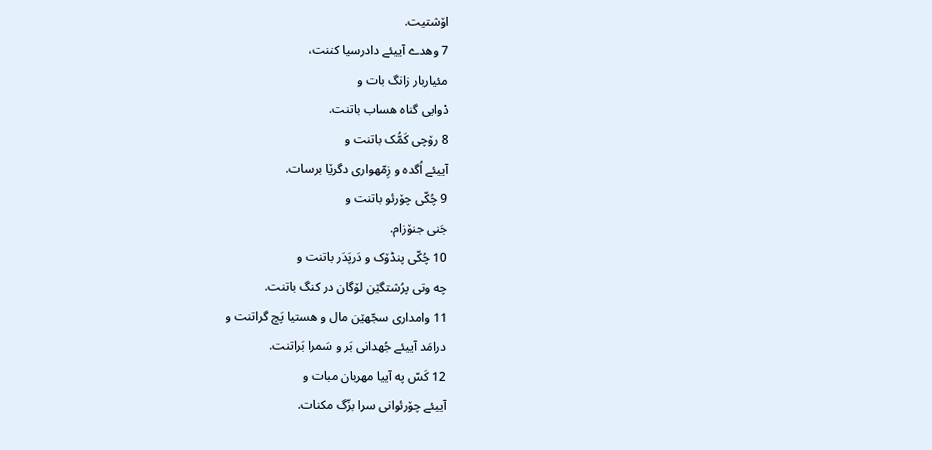اۆشتیت.
7 وهدے آییئے دادرسیا کننت،
مئیاربار زانگ بات و
دْوایی گناه هساب باتنت.
8 رۆچی کَمُّک باتنت و
آییئے اُگده و زِمّهواری دگرێا برسات.
9 چُکّی چۆرئو باتنت و
جَنی جنۆزام.
10 چُکّی پنڈۆک و دَرپَدَر باتنت و
چه وتی پرُشتگێن لۆگان در کنگ باتنت.
11 وامداری سجّهێن مال و هستیا پَچ گراتنت و
درامَد آییئے جُهدانی بَر و سَمرا بَراتنت.
12 کَسّ په آییا مهربان مبات و
آییئے چۆرئوانی سرا بزّگ مکنات.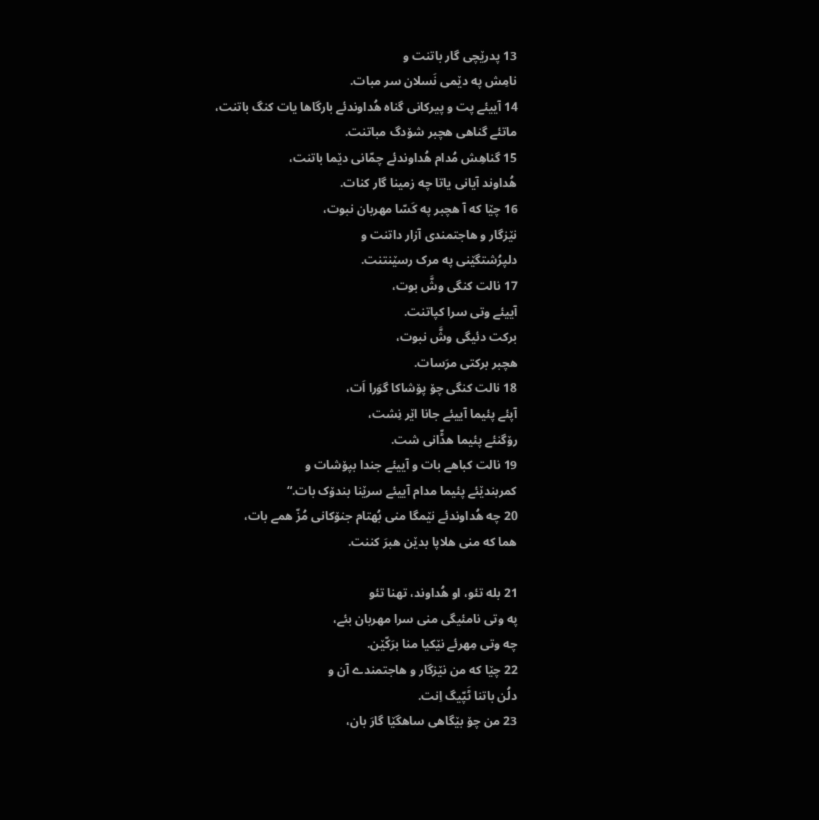13 پدرێچی گار باتنت و
نامِش په دێمی نَسلان سر مبات.
14 آییئے پت و پیرکانی گناه هُداوندئے بارگاها یات کنگ باتنت،
ماتئے گناهی هچبر شۆدگ مباتنت.
15 گناهِش مُدام هُداوندئے چمّانی دێما باتنت،
هُداوند آیانی یاتا چه زمینا گار کنات.
16 چێا که آ هچبر په کَسّا مهربان نبوت،
نێزگار و هاجتمندی آزار داتنت و
دلپرُشتگێنی په مرک رسێنتنت.
17 نالت کنگی وشَّ بوت،
آییئے وتی سرا کپاتنت.
برکت دئیگی وشَّ نبوت،
هچبر برکتی مرَسات.
18 نالت کنگی چۆ پۆشاکا گوَرا اَت،
آپئے پئیما آییئے جانا اێر نِشت،
رۆگنئے پئیما هڈّانی شت.
19 نالت کباهے بات و آییئے جندا بپۆشات و
کمربندێئے پئیما مدام آییئے سرێنا بندۆک بات.“
20 چه هُداوندئے نێمگا منی بُهتام جنۆکانی مُزّ همے بات،
هما که منی هلاپا بدێن هبرَ کننت.

21 بله تئو، او هُداوند، تهنا تئو
په وتی نامئیگی منی سرا مهربان بئے،
چه وتی مِهرئے نێکیا منا برَکّێن.
22 چێا که من نێزگار و هاجتمندے آن و
دلُن باتنا ٹَپّیگ اِنت.
23 من چۆ بێگاهی ساهگێا گارَ بان،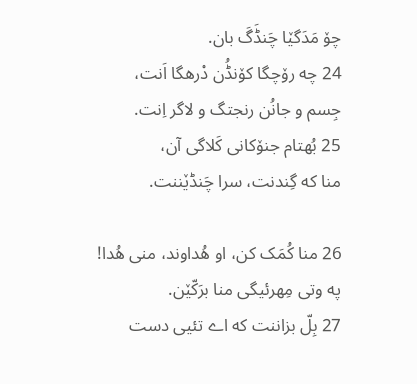چۆ مَدَگێا چَنڈَگَ بان.
24 چه رۆچگا کۆنڈُن دْرهگا اَنت،
جِسم و جانُن رنجتگ و لاگر اِنت.
25 بُهتام جنۆکانی کَلاگی آن،
منا که گِندنت، سرا چَنڈێننت.

26 منا کُمَک کن، او هُداوند، منی هُدا!
په وتی مِهرئیگی منا برَکّێن.
27 بِلّ بزاننت که اے تئیی دست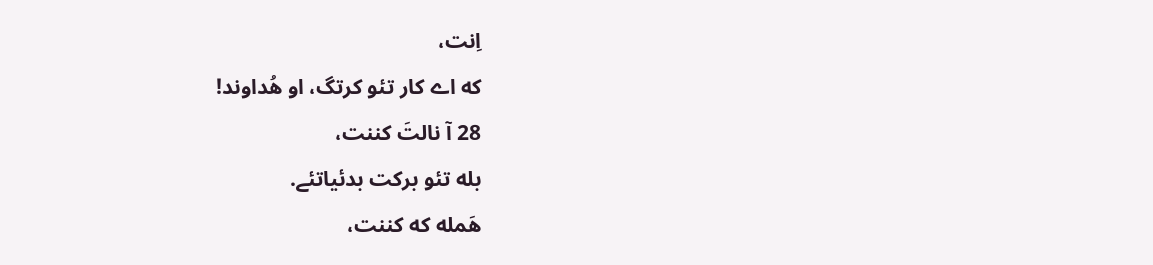اِنت،
که اے کار تئو کرتگ، او هُداوند!
28 آ نالتَ کننت،
بله تئو برکت بدئیاتئے.
هَمله که کننت،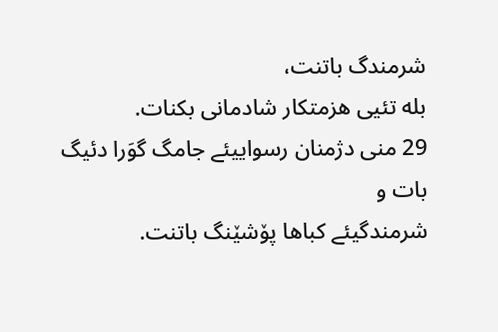شرمندگ باتنت،
بله تئیی هزمتکار شادمانی بکنات.
29 منی دژمنان رسواییئے جامگ گوَرا دئیگ بات و
شرمندگیئے کباها پۆشێنگ باتنت.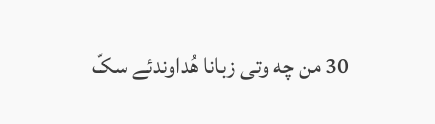30 من چه وتی زبانا هُداوندئے سکّ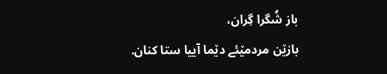باز شُگرا گِران،
بازێن مردمێئے دێما آییا ستا کنان.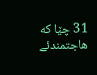31 چێا که هاجتمندئے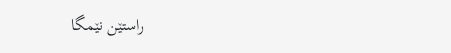راستێن نێمگا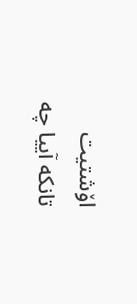اۆشتیت
تانکه آییا چه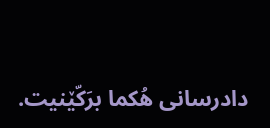دادرسانی هُکما برَکّێنیت.